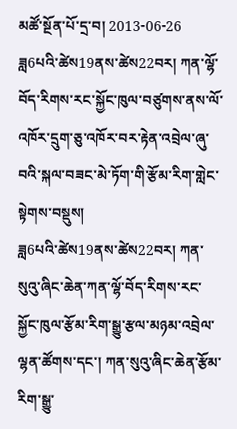མཚོ་སྔོན་པོ་དྲ་བ། 2013-06-26
ཟླ6པའི་ཚེས19ནས་ཚེས22བར། ཀན་ལྷོ་བོད་རིགས་རང་སྐྱོང་ཁུལ་བཙུགས་ནས་ལོ་འཁོར་དྲུག་ཅུ་འཁོར་བར་རྟེན་འབྲེལ་ཞུ་བའི་སྐལ་བཟང་མེ་ཏོག་གི་རྩོམ་རིག་གླེང་སྟེགས་བསྡུས།
ཟླ6པའི་ཚེས19ནས་ཚེས22བར། ཀན་སུའུ་ཞིང་ཆེན་ཀན་ལྷོ་བོད་རིགས་རང་སྐྱོང་ཁུལ་རྩོམ་རིག་སྒྱུ་རྩལ་མཉམ་འབྲེལ་ལྷན་ཚོགས་དང་། ཀན་སུའུ་ཞིང་ཆེན་རྩོམ་རིག་སྒྱུ་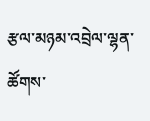རྩལ་མཉམ་འབྲེལ་ལྷན་ཚོགས་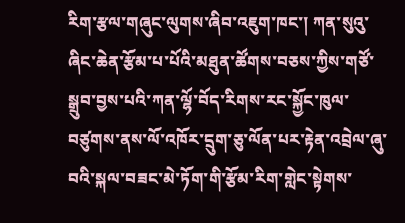རིག་རྩལ་གཞུང་ལུགས་ཞིབ་འཇུག་ཁང་། ཀན་སུའུ་ཞིང་ཆེན་རྩོམ་པ་པོའི་མཐུན་ཚོགས་བཅས་ཀྱིས་གཙོ་སྒྲུབ་བྱས་པའི་ཀན་ལྷོ་བོད་རིགས་རང་སྐྱོང་ཁུལ་བཙུགས་ནས་ལོ་འཁོར་དྲུག་ཅུ་ལོན་པར་རྟེན་འབྲེལ་ཞུ་བའི་སྐལ་བཟང་མེ་ཏོག་གི་རྩོམ་རིག་གླེང་སྟེགས་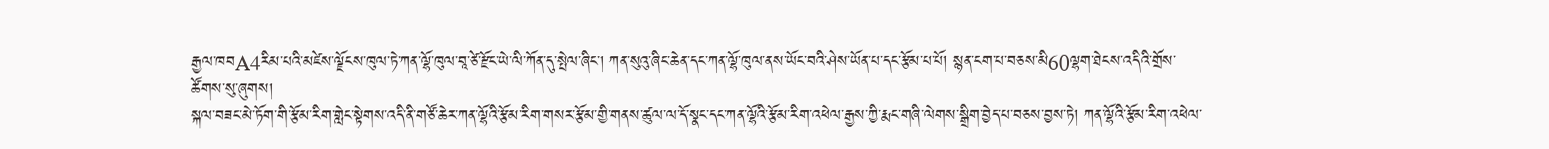རྒྱལ་ཁབA4རིམ་པའི་མཛེས་ལྗོངས་ཁུལ་ཏེ་ཀན་ལྷོ་ཁུལ་བཱ་ཙེ་རྫོང་ཡེ་ལི་ཀོན་དུ་སྤེལ་ཞིང་། ཀན་སུའུ་ཞིང་ཆེན་དང་ཀན་ལྷོ་ཁུལ་ནས་ཡོང་བའི་ཤེས་ཡོན་པ་དང་རྩོམ་པ་པོ། སྙན་ངག་པ་བཅས་མི60ལྷག་ཐེངས་འདིའི་གྲོས་ཚོགས་སུ་ཞུགས།
སྐལ་བཟང་མེ་ཏོག་གི་རྩོམ་རིག་གླེང་སྟེགས་འདི་ནི་གཙོ་ཆེར་ཀན་ལྷོའི་རྩོམ་རིག་གསར་རྩོམ་གྱི་གནས་ཚུལ་ལ་དོ་སྣང་དང་ཀན་ལྷོའི་རྩོམ་རིག་འཕེལ་རྒྱས་ཀྱི་རྨང་གཞི་ལེགས་སྒྲིག་བྱེད་པ་བཅས་བྱས་ཏེ། ཀན་ལྷོའི་རྩོམ་རིག་འཕེལ་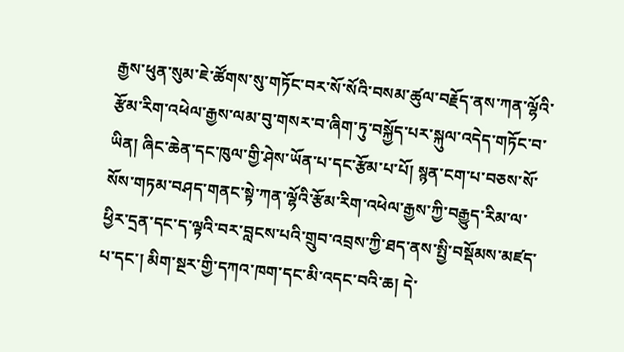རྒྱས་ཕུན་སུམ་ཇེ་ཚོགས་སུ་གཏོང་བར་སོ་སོའི་བསམ་ཚུལ་བརྗོད་ནས་ཀན་ལྷོའི་རྩོམ་རིག་འཕེལ་རྒྱས་ལམ་བུ་གསར་བ་ཞིག་ཏུ་བསྐྱོད་པར་སྐུལ་འདེད་གཏོང་བ་ཡིན། ཞིང་ཆེན་དང་ཁུལ་གྱི་ཤེས་ཡོན་པ་དང་རྩོམ་པ་པོ། སྙན་ངག་པ་བཅས་སོ་སོས་གཏམ་བཤད་གནང་སྟེ་ཀན་ལྷོའི་རྩོམ་རིག་འཕེལ་རྒྱས་ཀྱི་བརྒྱུད་རིམ་ལ་ཕྱིར་དྲན་དང་ད་ལྟའི་བར་བླངས་པའི་གྲུབ་འབྲས་ཀྱི་ཐད་ནས་སྤྱི་བསྡོམས་མཛད་པ་དང་། མིག་སྔར་གྱི་དཀའ་ཁག་དང་མི་འདང་བའི་ཆ། དེ་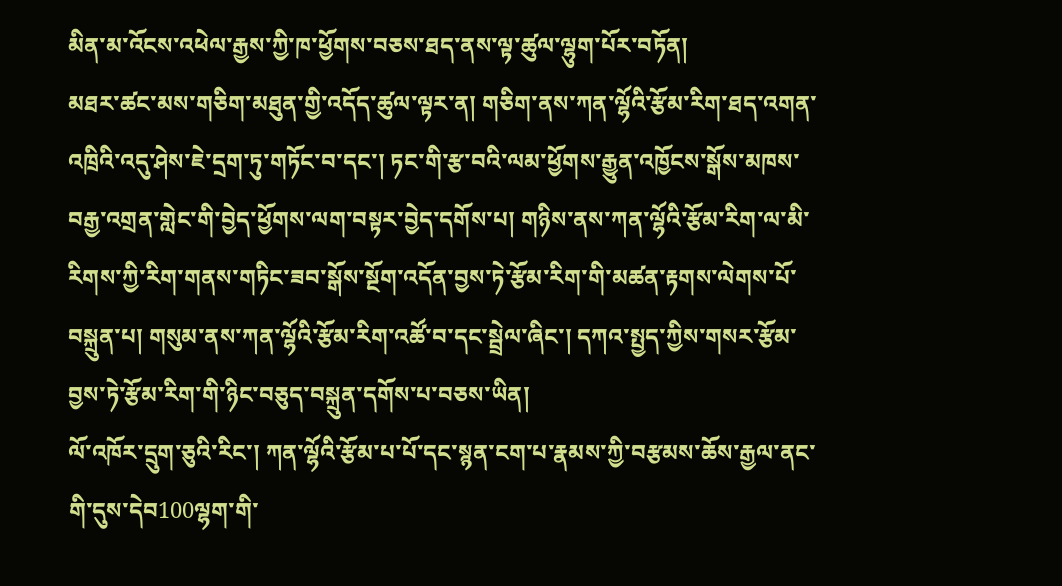མིན་མ་འོངས་འཕེལ་རྒྱས་ཀྱི་ཁ་ཕྱོགས་བཅས་ཐད་ནས་ལྟ་ཚུལ་ལྷུག་པོར་བཏོན།
མཐར་ཚང་མས་གཅིག་མཐུན་གྱི་འདོད་ཚུལ་ལྟར་ན། གཅིག་ནས་ཀན་ལྷོའི་རྩོམ་རིག་ཐད་འགན་འཁྲིའི་འདུ་ཤེས་ཇེ་དྲག་ཏུ་གཏོང་བ་དང་། ཏང་གི་རྩ་བའི་ལམ་ཕྱོགས་རྒྱུན་འཁྱོངས་སྒོས་མཁས་བརྒྱ་འགྲན་གླེང་གི་བྱེད་ཕྱོགས་ལག་བསྟར་བྱེད་དགོས་པ། གཉིས་ནས་ཀན་ལྷོའི་རྩོམ་རིག་ལ་མི་རིགས་ཀྱི་རིག་གནས་གཏིང་ཟབ་སྒོས་སྔོག་འདོན་བྱས་ཏེ་རྩོམ་རིག་གི་མཚན་རྟགས་ལེགས་པོ་བསྐྲུན་པ། གསུམ་ནས་ཀན་ལྷོའི་རྩོམ་རིག་འཚོ་བ་དང་སྦྲེལ་ཞིང་། དཀའ་སྤྱད་ཀྱིས་གསར་རྩོམ་བྱས་ཏེ་རྩོམ་རིག་གི་ཉིང་བཅུད་བསྐྲུན་དགོས་པ་བཅས་ཡིན།
ལོ་འཁོར་དྲུག་ཅུའི་རིང་། ཀན་ལྷོའི་རྩོམ་པ་པོ་དང་སྙན་ངག་པ་རྣམས་ཀྱི་བརྩམས་ཆོས་རྒྱལ་ནང་གི་དུས་དེབ100ལྷག་གི་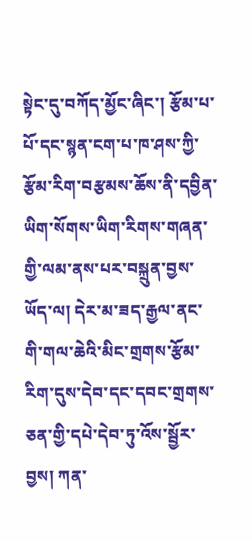སྟེང་དུ་བཀོད་མྱོང་ཞིང་། རྩོམ་པ་པོ་དང་སྙན་ངག་པ་ཁ་ཤས་ཀྱི་རྩོམ་རིག་བརྩམས་ཆོས་ནི་དབྱིན་ཡིག་སོགས་ཡིག་རིགས་གཞན་གྱི་ལམ་ནས་པར་བསྐྲུན་བྱས་ཡོད་ལ། དེར་མ་ཟད་རྒྱལ་ནང་གི་གལ་ཆེའི་མིང་གྲགས་རྩོམ་རིག་དུས་དེབ་དང་དབང་གྲགས་ཅན་གྱི་དཔེ་དེབ་ཏུ་འོས་སྦྱོར་བྱས། ཀན་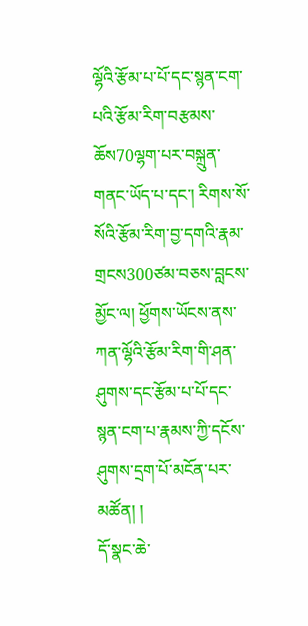ལྷོའི་རྩོམ་པ་པོ་དང་སྙན་ངག་པའི་རྩོམ་རིག་བརྩམས་ཆོས70ལྷག་པར་བསྐྲུན་གནང་ཡོད་པ་དང་། རིགས་སོ་སོའི་རྩོམ་རིག་བྱ་དགའི་རྣམ་གྲངས300ཙམ་བཅས་བླངས་མྱོང་ལ། ཕྱོགས་ཡོངས་ནས་ཀན་ལྷོའི་རྩོམ་རིག་གི་ཤན་ཤུགས་དང་རྩོམ་པ་པོ་དང་སྙན་ངག་པ་རྣམས་ཀྱི་དངོས་ཤུགས་དྲག་པོ་མངོན་པར་མཚོན། །
དོ་སྣང་ཆེ་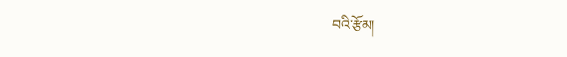བའི་རྩོམ།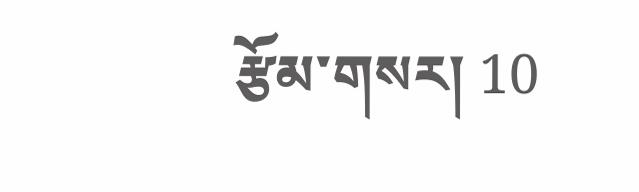རྩོམ་གསར། 10